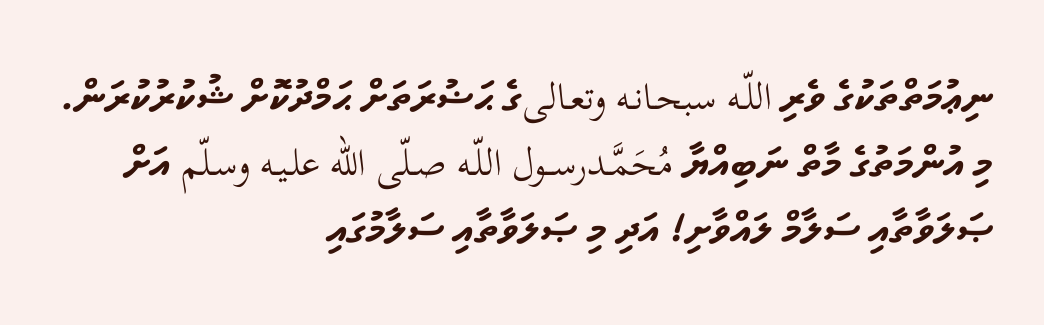ނިޢުމަތްތަކުގެ ވެރި اللّـه سبحـانـه وتعـالىގެ ޙަޟުރަތަށް ޙަމްދުކޮށް ޝުކުރުކުރަން. މި އުންމަތުގެ މާތް ނަބިއްޔާ مُحَمَّـدرســول اللّـه صـلّى الله علـيـه وسـلّم އަށް ޞަލަވާތާއި ސަލާމް ލައްވާށި! އަދި މި ޞަލަވާތާއި ސަލާމުގައި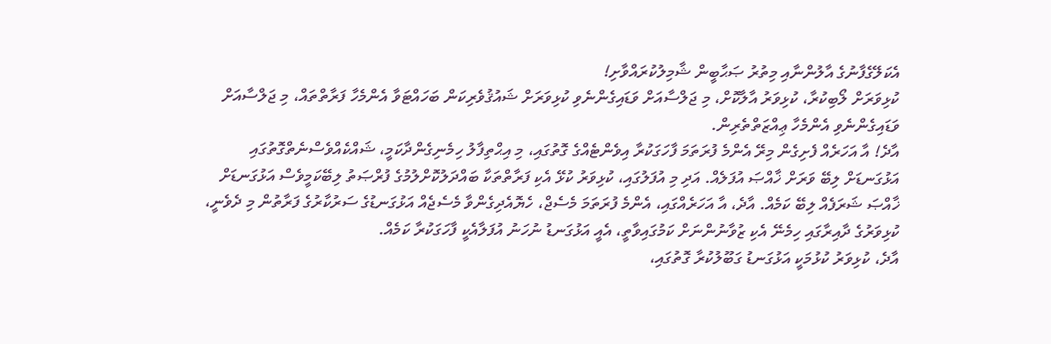އެކަލޭގެފާނުގެ އާލުންނާއި މިތުރު ޞަޙާބީން ޝާމިލުކުރައްވާށި!
ކުޅިވަރަށް ލޯބިކުރާ، ކުޅިވަރު އާލާކޮށް، މި ޖަލްސާއަށް ވަޑައިގެންނެވި ކުޅިވަރަށް ޝައުޤުވެރިކަން ބަހައްޓަވާ އެންމެހާ ފަރާތްތައް، މި ޖަލްސާއަށް ވަޑައިގެންނެވި އެންމެހާ ޢިއްޒަތްތެރިން.
އާދެ! އާ އަހަރެއް ފެށިގެން މިރޭ އެންމެ ފުރަތަމަ ފާހަގަކުރާ އިވެންޓެއްގެ ގޮތުގައި، މި އިޙްތިފާލު ހިމެނިގެންދާކަމީ، ޝައްކެއްވެސްނެތްގޮތުގައި އަޅުގަނޑަށް ލިބޭ ވަރަށް ޚާއްޞަ އުފަލެއް. އަދި މި އުފަލުގައި، ކުޅިވަރު ކުޅޭ އެކި ފަރާތްތަކާ ބައްދަލުކޮށްލުމުގެ ފުރްޞަތު ލިބޭކަމީވެސް އަޅުގަނޑަށް ޚާއްޞަ ޝަރަފެއް ލިބޭ ކަމެއް. އާދެ، އާ އަހަރެއްގައި، އެންމެ ފުރަތަމަ މެސެޖް، ހެޔޮއެދިގެންވާ މެސެޖެއް އަޅުގަނޑުގެ ސަރުކާރުގެ ފަރާތުން މި ދެވެނީ، ކުޅިވަރުގެ ދާއިރާގައި ހިމެނޭ އެކި ޒުވާނުންނަށް ކަމުގައިވާތީ، އެއީ އަޅުގަނޑު ނުހަނު އުފަލާއެކީ ފާހަގަކުރާ ކަމެއް.
އާދެ، ކުޅިވަރު ކުޅުމަކީ އަޅުގަނޑު ގަބޫލުކުރާ ގޮތުގައި،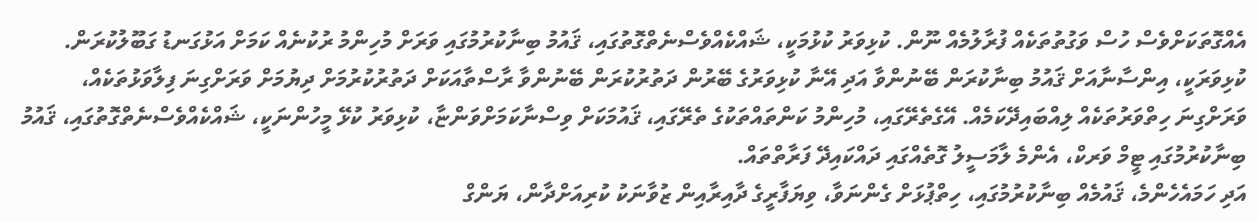އެއްގޮތަކަށްވެސް ހުސް ވަގުތުތަކެއް ފުރާލުމެއް ނޫން. ކުޅިވަރު ކުޅުމަކީ، ޝައްކެއްވެސްނެތްގޮތުގައި، ޤައުމު ބިނާކުރުމުގައި ވަރަށް މުހިންމު ރުކުނެއް ކަމަށް އަޅުގަނޑު ގަބޫލުކުރަން. ކުޅިވަރަކީ، އިންސާނާއަށް ޤައުމު ބިނާކުރަން ބޭނުންވާ އަދި އޭނާ ކުޅިވަރުގެ ބޭރުން ދަތުރުކުރަން ބޭނުންވާ ރާސްތާއަކަށް ދަތުރުކުރުމަށް ދިޔުމަށް ވަރަށްގިނަ ފިލާވަޅުތަކެއް، ވަރަށްގިނަ ހިތްވަރުތަކެއް ލިއްބައިދޭކަމެއް. އޭގެތެރޭގައި، މުހިންމު ކަންތައްތަކުގެ ތެރޭގައި، ޤައުމަކަށް ވިސްނާކަމަށްވަންޏާ، ކުޅިވަރު ކުޅޭ މީހުންނަކީ، ޝައްކެއްވެސްނެތްގޮތުގައި، ޤައުމު ބިނާކުރުމުގައި ޓީމް ވަރކް، އެންމެ ލާމަސީލު ގޮތެއްގައި ދައްކައިދޭ ފަރާތްތައް.
އަދި ހަމައެހެންމެ، ޤައުމެއް ބިނާކުރުމުގައި، ހިތްޕުޅަށް ގެންނަވާ، ވިޔަފާރީގެ ދާއިރާއިން ޒުވާނަކު ކުރިއަށްދާން، ޔަންގް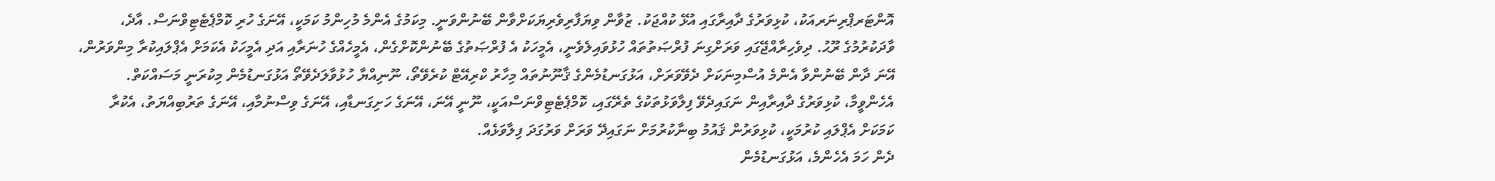އޮންޓަރޕްރިނަރއަކު، ކުޅިވަރުގެ ދާއިރާގައި އުޅޭ ކުއްޖަކު. ޒުވާން ވިޔަފާރިވެރިޔަކަށްވާން ބޭނުންވަނީ. މިކަމުގެ އެންމެ މުހިންމު ކަމަކީ، އޭނަގެ ހުރި ކޮމްޕެޓެޓިވްނަސް. އާދެ، ވާދަކުރުމުގެ ރޫޙު. ދިވެހިރާއްޖޭގައި ވަރަށްގިނަ ފުރްޞަތުތައް ހުޅުވައިލެވެނީ، އެމީހަކު އެ ފުރްޞަތުގެ ބޭނުންކޮށްގެން، އެމީހެއްގެ ހުނަރާއި އަދި އެމީހަކު އެކަމަށް އެޕްލައިކުރާ މިންވަރުން، އޭނަ ދާން ބޭނުންވާ އެންމެ އުސްމިނަކަށް ދެވޭވަރަށް، އަޅުގަނޑުމެންގެ ޤާނޫނުތައް މިހާރު ކްރިއޭޓް ކުރެވޭތޯ، ނޫނިއްޔާ ހުޅުވާލަދެވޭތޯ އަޅުގަނޑުމެން މިކުރަނީ މަސައްކަތް. އެހެންވީމާ، ކުޅިވަރުގެ ދާއިރާއިން ނަގައިދެވޭ ފިލާވަޅުތަކުގެ ތެރޭގައި، ކޮމްޕެޓެޓިވްނަސްއަކީ، ނޫނީ އޭނަ، އޭނަގެ ހަށިގަނޑާއި، އޭނަގެ ވިސްނުމާއި، އޭނަގެ ތަރުބިއްޔަތު، އެކުރާ ކަމަކަށް އެޕްލައި ކުރުމަކީ، ކުޅިވަރުން ޤައުމު ބިނާކުރުމަށް ނަގައިދޭ ވަރަށް ވަރުގަދަ ފިލާވަޅެއް.
ދެން ހަމަ އެހެންމެ، އަޅުގަނޑުމެން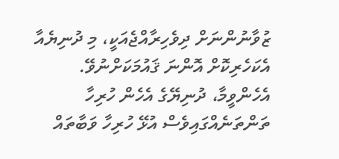ޒުވާނުންނަށް ދިވެހިރާއްޖެއަކީ، މި ދުނިޔެއާ އެކަހެރިކޮށް އޮންނަ ޤައުމަކަށްނުވޭ. އެހެންވީމާ، ދުނިޔޭގެ އެހެން ހުރިހާ ތަންތަނެއްގައިވެސް އުޅޭ ހުރިހާ ވަބާތައް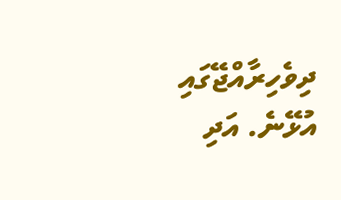ދިވެހިރާއްޖޭގައި އުޅޭނެ. އަދި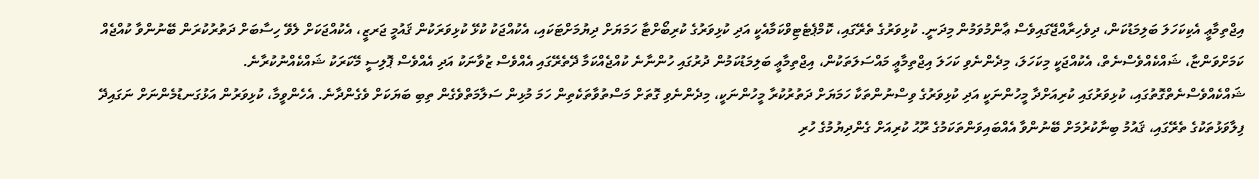އިޖްތިމާޢީ އެކިކަހަލަ ބަލިމަޑުކަން، ދިވެހިރާއްޖޭގައިވެސް ޢާންމުވަމުން މިދަނީ. ކުޅިވަރުގެ ތެރޭގައި، ކޮމްޕެޓެޓިވްކަމާއެކީ އަދި ކުޅިވަރުގެ ކުރިބޯށްޓާ ހަމަޔަށް ދިޔުމަށްޓަކައި، އެކުއްޖަކު ކުޅޭ ކުޅިވަރަކުން ޤައުމީ ޖަރޒީ، އެކުއްޖަކަށް ލެވޭ ހިސާބަށް ދަތުރުކުރަން ބޭނުންވާ ކުއްޖެއް ކަމަށްވަންޏާ، ޝައްކެއްވެސްނެތް، އެކުއްޖަކީ މިކަހަލަ، މިދެންނެވި ކަހަލަ އިޖްތިމާޢީ މައްސަލަތަކުން، އިޖްތިމާޢީ ބަލިމަޑުކަމުން ދުރުގައި ހުންނާނެ ކުއްޖެއްކަމާ ދޭތެރޭގައި އެއްވެސް ޒުވާނަކު އަދި އެއްވެސް ޕޮލިސީ މޭކަރަކު ޝައްކެއްނުކުރާނެ.
ޝައްކެއްވެސްނެތްގޮތުގައި، ކުޅިވަރުގައި ކުރިއަށްދާ މީހުންނަކީ އަދި ކުޅިވަރުގެ ވިސްނުންތަކާ ހަމަޔަށް ދަތުރުކުރާ މީހުންނަކީ، މިދެންނެވި ގޮތަށް މަސްތުވާތަކެތިން ހަމަ މުޅިން ސަލާމަތްވެގެން ތިބި ބަޔަކަށް ވެގެންދާނެ. އެހެންވީމާ، ކުޅިވަރުން އަޅުގަނޑުމެންނަށް ނަގައިދޭ ފިލާވަޅުތަކުގެ ތެރޭގައި، ޤައުމު ބިނާކުރުމަށް ބޭނުންވާ އެއްބައިވަންތަކަމުގެ ރޫޙު ކުރިއަށް ގެންދިޔުމުގެ ހުރި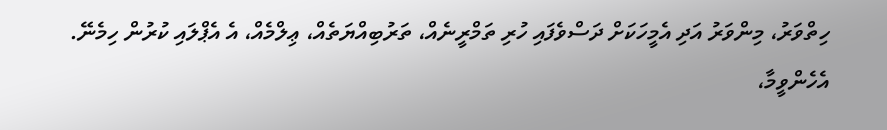ހިތްވަރު، މިންވަރު އަދި އެމީހަކަށް ދަސްވެފައި ހުރި ތަމްރީނެއް، ތަރުބިއްޔަތެއް، ޢިލްމެއް، އެ އެޕްލައި ކުރުން ހިމެނޭ. އެހެންވީމާ،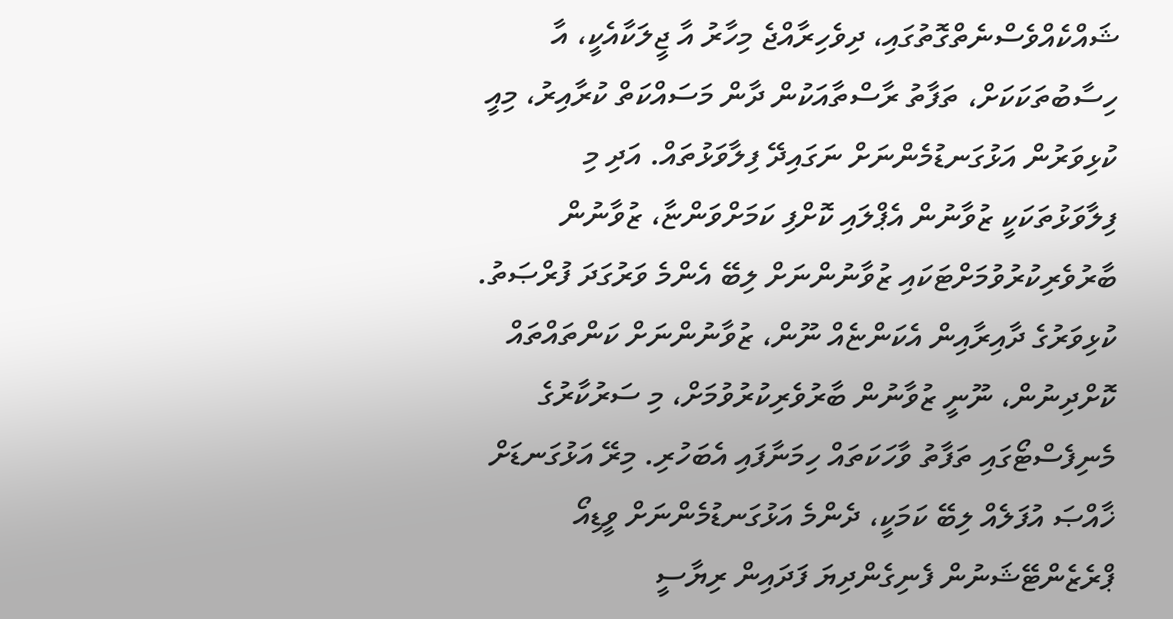ޝައްކެއްވެސްނެތްގޮތުގައި، ދިވެހިރާއްޖެ މިހާރު އާ ޖީލަކާއެކީ، އާ ހިސާބުތަކަކަށް، ތަފާތު ރާސްތާއަކުން ދާން މަސައްކަތް ކުރާއިރު، މިއީ ކުޅިވަރުން އަޅުގަނޑުމެންނަށް ނަގައިދޭ ފިލާވަޅުތައް. އަދި މި ފިލާވަޅުތަކަކީ ޒުވާނުން އެޕްލައި ކޮށްފި ކަމަށްވަންޏާ، ޒުވާނުން ބާރުވެރިކުރުވުމަށްޓަކައި ޒުވާނުންނަށް ލިބޭ އެންމެ ވަރުގަދަ ފުރްޞަތު.
ކުޅިވަރުގެ ދާއިރާއިން އެކަންޏެއް ނޫން، ޒުވާނުންނަށް ކަންތައްތައް ކޮށްދިނުން، ނޫނީ ޒުވާނުން ބާރުވެރިކުރުވުމަށް، މި ސަރުކާރުގެ މެނިފެސްޓޯގައި ތަފާތު ވާހަކަތައް ހިމަނާފައި އެބަހުރި. މިރޭ އަޅުގަނޑަށް ޚާއްޞަ އުފަލެއް ލިބޭ ކަމަކީ، ދެންމެ އަޅުގަނޑުމެންނަށް ވީޑިއޯ ޕްރެޒެންޓޭޝަނުން ފެނިގެންދިޔަ ފަދައިން ރިޔާސީ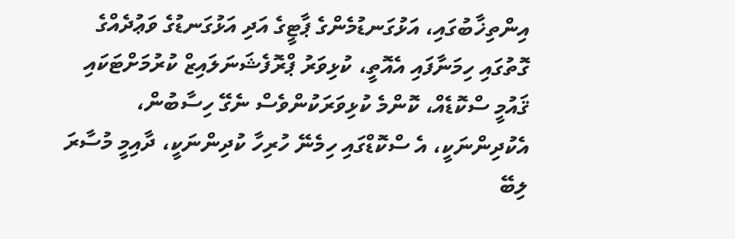އިންތިޚާބުގައި، އަޅުގަނޑުމެންގެ ޕާޓީގެ އަދި އަޅުގަނޑުގެ ވަޢުދެއްގެ ގޮތުގައި ހިމަނާފައި އެއޮތީ، ކުޅިވަރު ޕްރޮފެޝަނަލައިޒް ކުރުމަށްޓަކައި ޤައުމީ ސްކޮޑެއް، ކޮންމެ ކުޅިވަރަކުންވެސް ނެގޭ ހިސާބުން، އެކުދިންނަކީ، އެ ސްކޮޑްގައި ހިމެނޭ ހުރިހާ ކުދިންނަކީ، ދާއިމީ މުސާރަ ލިބޭ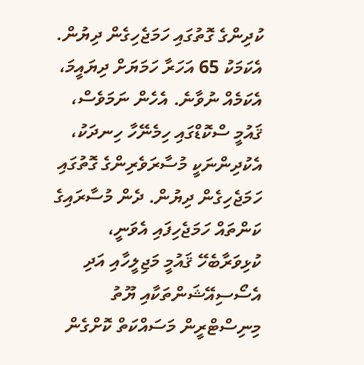ކުދިންގެ ގޮތުގައި ހަމަޖެހިގެން ދިޔުން. އެކަމަކު 65 އަހަރާ ހަމަޔަށް ދިޔައީމަ، އެކަމެއް ނުވާނެ. އެހެން ނަމަވެސް، ޤައުމީ ސްކޮޑްގައި ހިމެނޭހާ ހިނދަކު، އެކުދިންނަކީ މުސާރަވެރިންގެ ގޮތުގައި ހަމަޖެހިގެން ދިޔުން. ދެން މުސާރައިގެ ކަންތައް ހަމަޖެހިފައި އެވަނީ، ކުޅިވަރާބެހޭ ޤައުމީ މަޖިލީހާއި އަދި އެސޯސިއޭޝަންތަކާއި ޔޫތު މިނިސްޓްރީން މަސައްކަތް ކޮށްގެން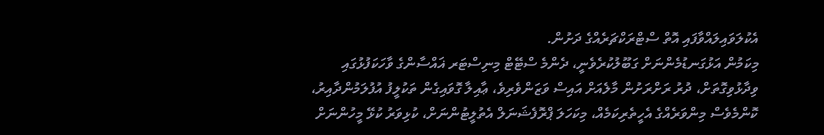އެކުލަވައިލައްވާފައި އޮތް ސްޓްރަކްޗަރެއްގެ ދަށުން.
މިކަމުން އަޅުގަނޑުމެންނަށް ގަބޫލުކުރެވެނީ، ދެންމެ ސްޓޭޓް މިނިސްޓަރ ޣައްސާންގެ ވާހަކަފުޅުގައި ވިދާޅުވިގޮތަށް، ދުރު ރަށްރަށުން މާލެއަށް އައިސް ވަޒަންވެރިވެ، ޢާއިލާ ގޮވައިގެން ތަކުލީފު އުފުލަމުންދާއިރު، ކޮންމެވެސް މިންވަރެއްގެ އެހީތެރިކަމެއް، މިކަހަލަ ޕްރޮފެޝަނަލް އެތުލީޓުންނަށް، ކުޅިވަރު ކުޅޭ މީހުންނަށް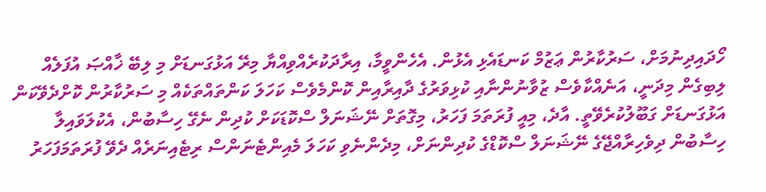ހޯދައިދިނުމަށް، ސަރުކާރުން ޢަޒުމް ކަނޑައެޅި އެޅުން. އެހެންވީމާ، އިރާދަކުރެއްވިއްޔާ މިރޭ އަޅުގަނޑަށް މި ލިބޭ ޚާއްޞަ އުފަލެއް ލިބިގެން މިދަނީ، އަނެއްކާވެސް ޒުވާނުންނާއި ކުޅިވަރުގެ ދާއިރާއިން ކޮންމެވެސް ކަހަލަ ކަންތައްތަކެއް މި ސަރުކާރުން ކޮށްދެވޭކަން އަޅުގަނޑަށް ގަބޫލުކުރެވޭތީ. އާދެ، މިއީ ފުރަތަމަ ފަހަރު، މިގޮތަށް ނޭޝަނަލް ސްކޮޑަކަށް ކުދިން ނެގޭ ހިސާބުން، އެކުލަވައިލާ ހިސާބުން ދިވެހިރާއްޖޭގެ ނޭޝަނަލް ސްކޮޑްގެ ކުދިންނަށް، މިދެންނެވި ކަހަލަ މެއިންޓެނަންސް ރިޓެއިނަރެއް ދެވޭ ފުރަތަމަފަހަރު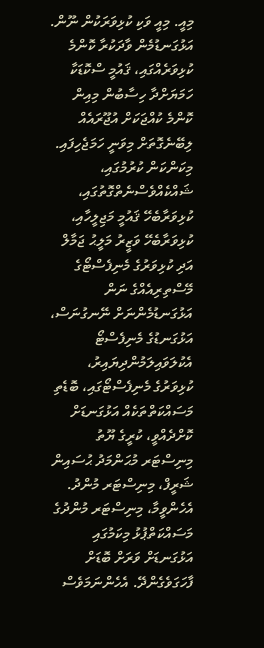މިއީ. މިއީ ވަކި ކުޅިވަރަކުން ނޫން. އަޅުގަނޑުމެން ވާދަކުރާ ކޮންމެ ކުޅިވަރެއްގައި، ޤައުމީ ސްކޮޑަކާ ހަމަޔަށްދާ ހިސާބުން މިއިން ކޮންމެ ކުއްޖަކަށް އުޖޫރައެއް ލިބޭނެގޮތަށް މިވަނީ ހަމަޖެހިފައި.
މިކަންކަން ކުރުމުގައި، ޝައްކެއްވެސްނެތްގޮތުގައި، ކުޅިވަރާބެހޭ ޤައުމީ މަޖިލީހާއި، ކުޅިވަރާބެހޭ ވަޒީރު މަލީޙު ޖަމާލް އަދި ކުޅިވަރުގެ މެނިފެސްޓޯގެ މޭސްތިރިއެއްގެ ނަން އަޅުގަނޑުމެންނަށް ނޭނގުނަސް، އަޅުގަނޑުގެ މެނިފެސްޓޯ އެކުލަވައިލަމުންދިޔައިރު، ކުޅިވަރުގެ މެނިފެސްޓޯގައި، ބޮޑެތި މަސައްކަތްތަކެއް އަޅުގަނޑަށް ކޮށްދެއްވީ، ކުރީގެ ޔޫތު މިނިސްޓަރ މުޙަންމަދު ޙުސައިން ޝަރީފް، މިނިސްޓަރ މުންދު. އެހެންވީމާ، މިނިސްޓަރ މުންދުގެ މަސައްކަތްޕުޅު މިކަމުގައި އަޅުގަނޑަށް ވަރަށް ބޮޑަށް ފާހަގަވެގެންދޭ. އެހެންނަމަވެސް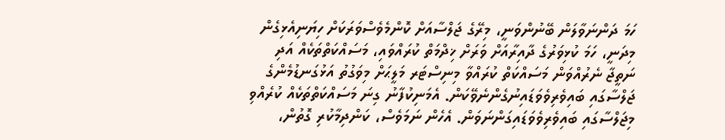ހަމަ ދަންނަވާލަން ބޭނުންވަނީ، މިރޭގެ ޖަލްސާއަށް ކޮންމެވެސްވަރަކަށް ހިޔަނިއެޅިގެން މިދަނީ، ހަމަ ކުޅިވަރުގެ ދާއިރާއަށް ވަރަށް ޚިދްމަތް ކުރައްވައި، މަސައްކަތްތަކެއް އަދި ނަތީޖާ ނެރުއްވަން މަސައްކަތް ކުރައްވާ މިނިސްޓަރ މަލީޙަށް މިވަގުތު އަޅުގަނޑުމެންގެ ޖަލްސާގައި ބައިވެރިވެވަޑައިނުގެންނެވޭކަން. އެމަނިކުފާނު ގިނަ މަސައްކަތްތަކެއް ކުރެއްވި މިޖަލްސާގައި ބައިވެރިވެވަޑައިގަންނަވަން. އެހެން ނަމަވެސް، ކަންދިމާކުރި ގޮތުން،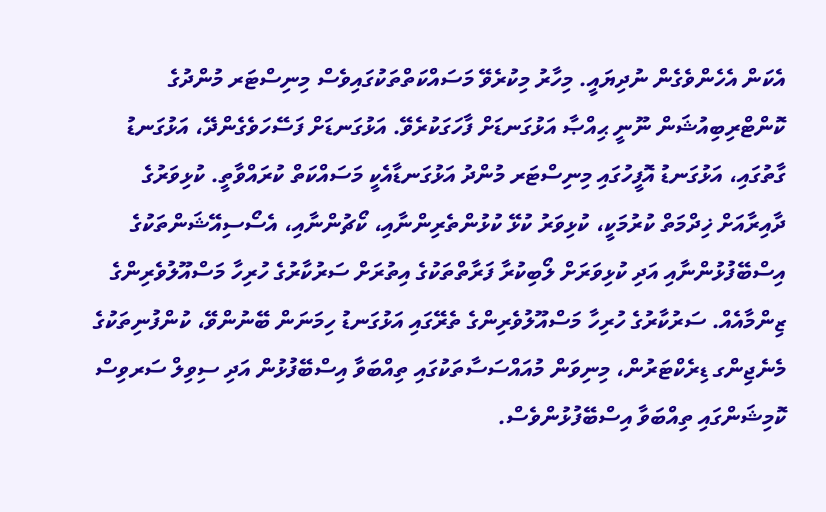އެކަން އެހެންވެގެން ނުދިޔައީ. މިހާރު މިކުރެވޭ މަސައްކަތްތަކުގައިވެސް މިނިސްޓަރ މުންދުގެ ކޮންޓްރިބިއުޝަން ނޫނީ ޙިއްޞާ އަޅުގަނޑަށް ފާހަގަކުރެވޭ. އަޅުގަނޑަށް ފަސޭހަވެގެންދޭ، އަޅުގަނޑު ގާތުގައި، އަޅުގަނޑު އޮފީހުގައި މިނިސްޓަރ މުންދު އަޅުގަނޑާއެކީ މަސައްކަތް ކުރައްވާތީ. ކުޅިވަރުގެ ދާއިރާއަށް ޚިދްމަތް ކުރުމަކީ، ކުޅިވަރު ކުޅޭ ކުޅުންތެރިންނާއި، ކޯޗުންނާއި، އެސޯސިއޭޝަންތަކުގެ އިސްބޭފުޅުންނާއި އަދި ކުޅިވަރަށް ލޯބިކުރާ ފަރާތްތަކުގެ އިތުރަށް ސަރުކާރުގެ ހުރިހާ މަސްއޫލުވެރިންގެ ޒިންމާއެއް. ސަރުކާރުގެ ހުރިހާ މަސްއޫލުވެރިންގެ ތެރޭގައި އަޅުގަނޑު ހިމަނަން ބޭނުންވޭ، ކުންފުނިތަކުގެ މެނެޖިންގ ޑިރެކްޓަރުން، މިނިވަން މުއައްސަސާތަކުގައި ތިއްބަވާ އިސްބޭފުޅުން އަދި ސިވިލް ސަރވިސް ކޮމިޝަންގައި ތިއްބަވާ އިސްބޭފުޅުންވެސް.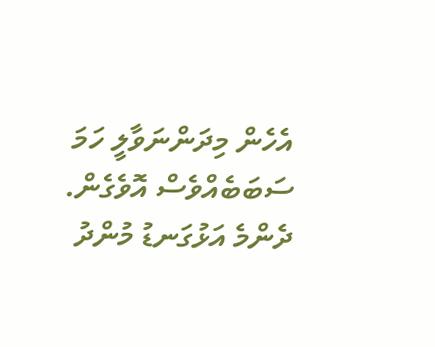އެހެން މިދަންނަވާލީ ހަމަ ސަބަބެއްވެސް އޮވެގެން.
ދެންމެ އަޅުގަނޑު މުންދު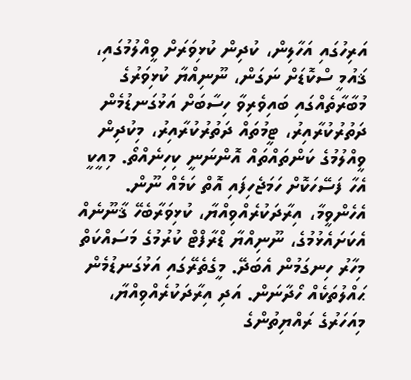އަރިހުގައި އަހާލިން، ކުދިން ކުޅިވަރަށް ވީއްލުމުގައި، ޤައުމީ ސްކޮޑަށް ނަގަން، ނޫނިއްޔާ ކުޅިވަރުގެ މުބާރާތެއްގައި ބައިވެރިވާ ހިސާބަށް އަޅުގަނޑުމެން ދަތުރުކުރާއިރު، ޓީމުތައް ދަތުރުކުރާއިރު، މިކުދިން ވީއްލުމުގެ ކަންތައްތައް އޮންނަނީ ކިހިނެއްތޯ. މިއީކީ އެހާ ފަސޭހަކޮށް ހަމަޖެހިފައި އޮތް ކަމެއް ނޫން. އެހެންވީމާ، އިރާދަކުރެއްވިއްޔާ، ކުޅިވަރާބެހޭ ޤާނޫނެއް އެކަށައެޅުމުގެ، ނޫނިއްޔާ ޑްރާފްޓް ކުރުމުގެ މަސައްކަތް މިހާރު ހިނގަމުން އެބަދޭ. މީގެތެރޭގައި އަޅުގަނޑުމެން ޙައްލުތަކެއް ހޯދާނަން. އަދި އިރާދަކުރެއްވިއްޔާ، މިއަހަރުގެ ރައްޔިތުންގެ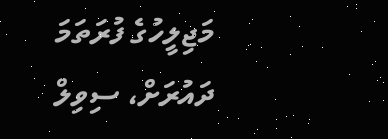މަޖިލީހުގެ ފުރަތަމަ ދައުރަށް، ސިވިލް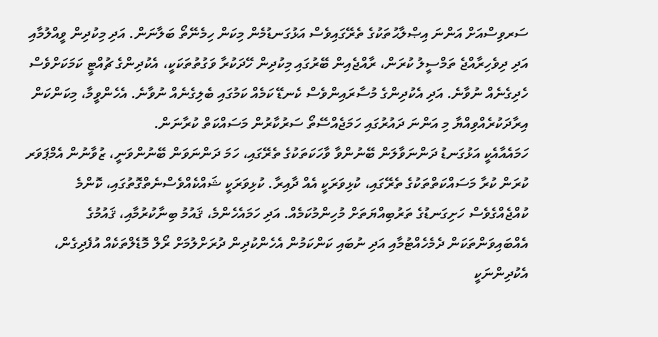ސަރވިސްއަށް އަންނަ އިޞްލާޙުތަކުގެ ތެރޭގައިވެސް އަޅުގަނޑުމެން މިކަން ހިމެނޭތޯ ބަލާނަން. އަދި މިކުދިން ވީއްލުމާއި އަދި ދިވެހިރާއްޖެ ތަމްސީލު ކުރަން، ރާއްޖެއިން ބޭރުގައި މިކުދިން ހޭދަކުރާ ވަގުތުތަކަކީ، އެކުދިންގެ ޗުއްޓީ ކަމަކަށްވެސް ހެދިގެނެއް ނުވާނެ. އަދި އެކުދިންގެ މުސާރައިންވެސް ކެނޑޭ ކަމެއް ކަމުގައި ބެލިގެނެއް ނުވާނެ. އެހެންވީމާ، މިކަންކަން އިރާދަކުރެއްވިއްޔާ މި އަންނަ ދައުރުގައި ހަމަޖެއްސޭތޯ ސަރުކާރުން މަސައްކަތް ކުރާނަން.
ހަމައެއާއެކީ އަޅުގަނޑު ދަންނަވާލަން ބޭނުންވާ ވާހަކަތަކުގެ ތެރޭގައި، ހަމަ ދަންނަވަން ބޭނުންވަނީ، ޒުވާނުން އެމްޕަވަރ ކުރަން ކުރާ މަސައްކަތްތަކުގެ ތެރޭގައި، ކުޅިވަރަކީ އެއް ދާއިރާ. ކުޅިވަރަކީ ޝައްކެއްވެސްނެތްގޮތުގައި، ކޮންމެ ކުއްޖެއްގެވެސް ހަށިގަނޑުގެ ތަރުބިއްޔަތަށް މުހިންމުކަމެއް. އަދި ހަމައެހެންމެ، ޤައުމު ބިނާކުރުމާއި، ޤައުމުގެ އެއްބައިވަންތަކަން ދެމެހެއްޓުމާއި އަދި ނުބައި ކަންކަމުން އެހެންކުދިން ދުރަށްލުމަށް ރޯލް މޮޑެލްތަކެއް އުފެދިގެން، އެކުދިންނަކީ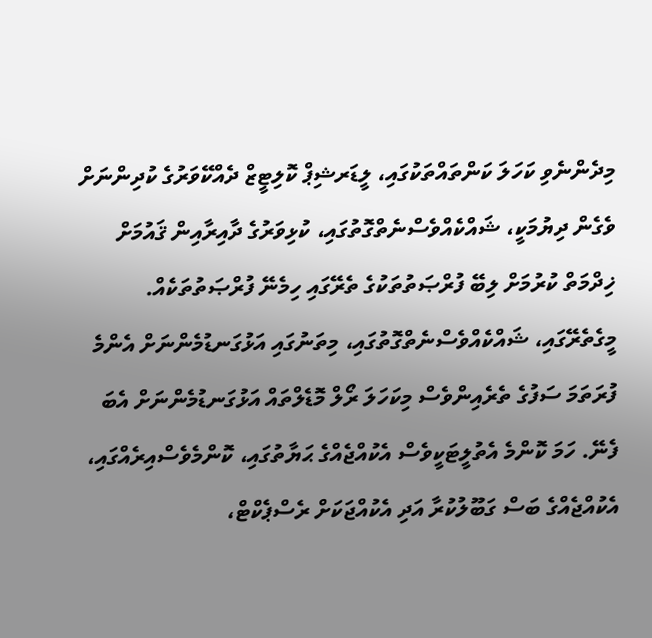މިދެންނެވި ކަހަލަ ކަންތައްތަކުގައި، ލީޑަރޝިޕް ކޮލިޓީޒް ދެއްކޭވަރުގެ ކުދިންނަށް ވެގެން ދިޔުމަކީ، ޝައްކެއްވެސްނެތްގޮތުގައި، ކުޅިވަރުގެ ދާއިރާއިން ޤައުމަށް ޚިދްމަތް ކުރުމަށް ލިބޭ ފުރްޞަތުތަކުގެ ތެރޭގައި ހިމެނޭ ފުރްޞަތުތަކެއް. މީގެތެރޭގައި، ޝައްކެއްވެސްނެތްގޮތުގައި، މިތަނުގައި އަޅުގަނޑުމެންނަށް އެންމެ ފުރަތަމަ ސަފުގެ ތެރެއިންވެސް މިކަހަލަ ރޯލް މޮޑެލްތައް އަޅުގަނޑުމެންނަށް އެބަ ފެނޭ. ހަމަ ކޮންމެ އެތުލީޓަކީވެސް އެކުއްޖެއްގެ ޙަޔާތުގައި، ކޮންމެވެސްއިރެއްގައި، އެކުއްޖެއްގެ ބަސް ގަބޫލުކުރާ އަދި އެކުއްޖަކަށް ރެސްޕެކްޓް،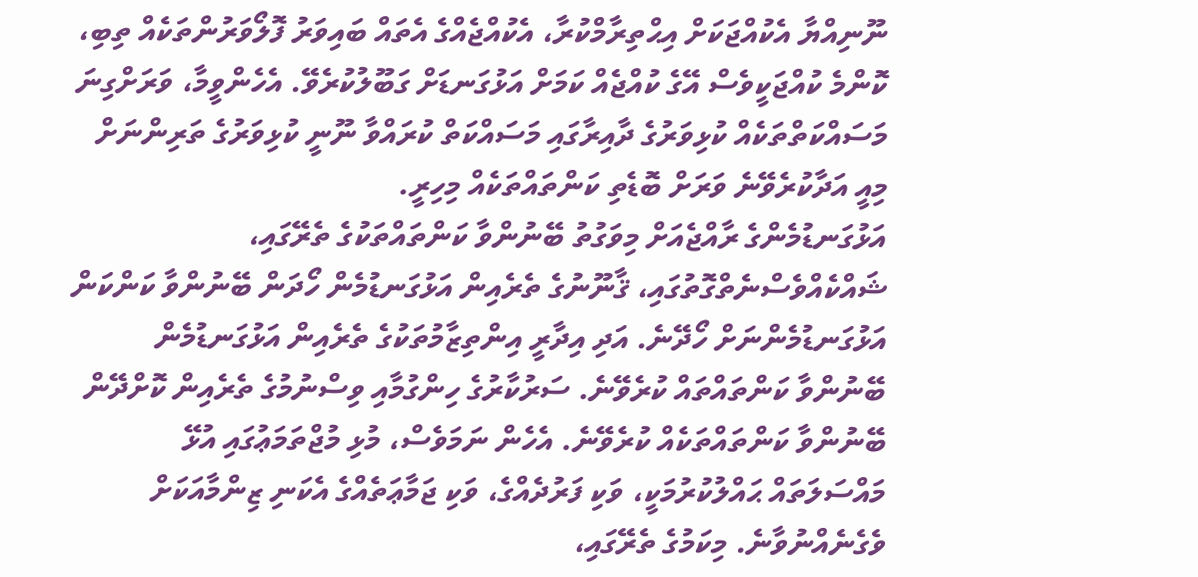ނޫނިއްޔާ އެކުއްޖަކަށް އިޙްތިރާމްކުރާ، އެކުއްޖެއްގެ އެތައް ބައިވަރު ފޮލޯވަރުންތަކެއް ތިބި، ކޮންމެ ކުއްޖަކީވެސް އޭގެ ކުއްޖެއް ކަމަށް އަޅުގަނޑަށް ގަބޫލުކުރެވޭ. އެހެންވީމާ، ވަރަށްގިނަ މަސައްކަތްތަކެއް ކުޅިވަރުގެ ދާއިރާގައި މަސައްކަތް ކުރައްވާ ނޫނީ ކުޅިވަރުގެ ތަރިންނަށް މިއީ އަދާކުރެވޭނެ ވަރަށް ބޮޑެތި ކަންތައްތަކެއް މިހިރީ.
އަޅުގަނޑުމެންގެ ރާއްޖެއަށް މިވަގުތު ބޭނުންވާ ކަންތައްތަކުގެ ތެރޭގައި، ޝައްކެއްވެސްނެތްގޮތުގައި، ޤާނޫނުގެ ތެރެއިން އަޅުގަނޑުމެން ހޯދަން ބޭނުންވާ ކަންކަން އަޅުގަނޑުމެންނަށް ހޯދޭނެ. އަދި އިދާރީ އިންތިޒާމުތަކުގެ ތެރެއިން އަޅުގަނޑުމެން ބޭނުންވާ ކަންތައްތައް ކުރެވޭނެ. ސަރުކާރުގެ ހިންގުމާއި ވިސްނުމުގެ ތެރެއިން ކޮށްދޭން ބޭނުންވާ ކަންތައްތަކެއް ކުރެވޭނެ. އެހެން ނަމަވެސް، މުޅި މުޖްތަމަޢުގައި އުޅޭ މައްސަލަތައް ޙައްލުކުރުމަކީ، ވަކި ފަރުދެއްގެ، ވަކި ޖަމާޢަތެއްގެ އެކަނި ޒިންމާއަކަށް ވެގެނެއްނުވާނެ. މިކަމުގެ ތެރޭގައި،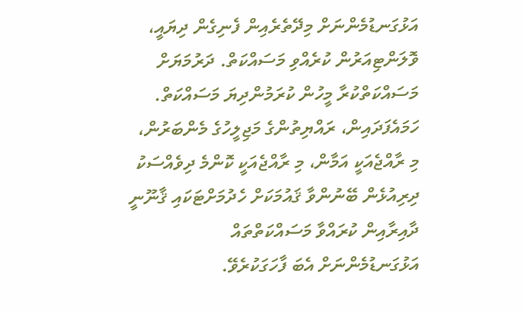އަޅުގަނޑުމެންނަށް މިދޭތެރެއިން ފެނިގެން ދިޔައީ، ވޮލަންޓިއަރުން ކުރެއްވި މަސައްކަތް. ދަރުމަޔަށް މަސައްކަތްކުރާ މީހުން ކުރަމުންދިޔަ މަސައްކަތް. ހަމައެފަދައިން، ރައްޔިތުންގެ މަޖިލީހުގެ މެންބަރުން، މި ރާއްޖެއަކީ އަމާން، މި ރާއްޖެއަކީ ކޮންމެ ދިވެއްސަކު ދިރިއުޅެން ބޭނުންވާ ޤައުމަކަށް ހެދުމަށްޓަކައި ޤާނޫނީ ދާއިރާއިން ކުރައްވާ މަސައްކަތްތައް އަޅުގަނޑުމެންނަށް އެބަ ފާހަގަކުރެވޭ.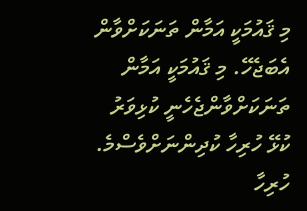މި ޤައުމަކީ އަމާން ތަނަކަށްވާން އެބަޖެހޭ. މި ޤައުމަކީ އަމާން ތަނަކަށްވާންޖެހެނީ ކުޅިވަރު ކުޅޭ ހުރިހާ ކުދިންނަށްވެސްމެ. ހުރިހާ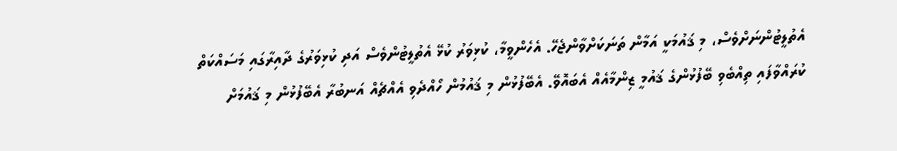އެތުލީޓުންނަށްވެސް، މި ޤައުމަކީ އަމާން ތަނަކަށްވާންޖެހޭ. އެހެންވީމާ، ކުޅިވަރު ކުޅޭ އެތުލީޓުންވެސް އަދި ކުޅިވަރުގެ ދާއިރާގައި މަސައްކަތް ކުރައްވާފައި ތިއްބެވި ބޭފުޅުންގެ ޤައުމީ ޒިންމާއެއް އެބައޮވޭ. އެބޭފުޅުން މި ޤައުމުން ހޯއްދެވި އެއްޗެއް އަނބުރާ އެބޭފުޅުން މި ޤައުމަށް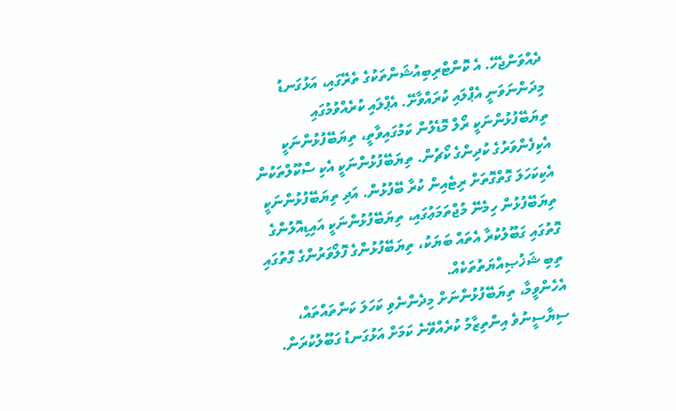ދެއްވަންޖެހޭ. އެ ކޮންޓްރިބިއުޝަންތަކުގެ ތެރޭގައި، އަޅުގަނޑު މިދަންނަވަނީ އެޕްލައި ކުރައްވާށޭ. އެޕްލައި ކުރެއްވުމުގައި ތިޔަބޭފުޅުންނަކީ ރޯލް މޮޑެލުން ކަމުގައިވާތީ، ތިޔަބޭފުޅުންނަކީ އެކިފެންވަރުގެ ކުދިންގެ ކޯޗުން. ތިޔަބޭފުޅުންނަކީ އެކި ސްކޫލްތަކުން އެކިކަހަލަ ގޮތްގޮތަށް ރިޓެއިން ކުރާ ބޭފުޅުން. އަދި ތިޔަބޭފުޅުންނަކީ ތިޔަބޭފުޅުން ހިމެނޭ މުޖްތަމަޢުގައި، ތިޔަބޭފުޅުންނަކީ އައިޑިއޮލުންގެ ގޮތުގައި ގަބޫލުކުރާ އެތައް ބަޔަކު، ތިޔަބޭފުޅުންގެ ފޮލޯވަރުންގެ ގޮތުގައި ތިބި ޝަޚުޞިއްޔަތުތަކެއް.
އެހެންވީމާ، ތިޔަބޭފުޅުންނަށް މިދެންނެވި ކަހަލަ ކަންތައްތައް، ސިޔާސީނުވެ އިންތިޒާމު ކުރެއްވޭނެ ކަމަށް އަޅުގަނޑު ގަބޫލުކުރަން.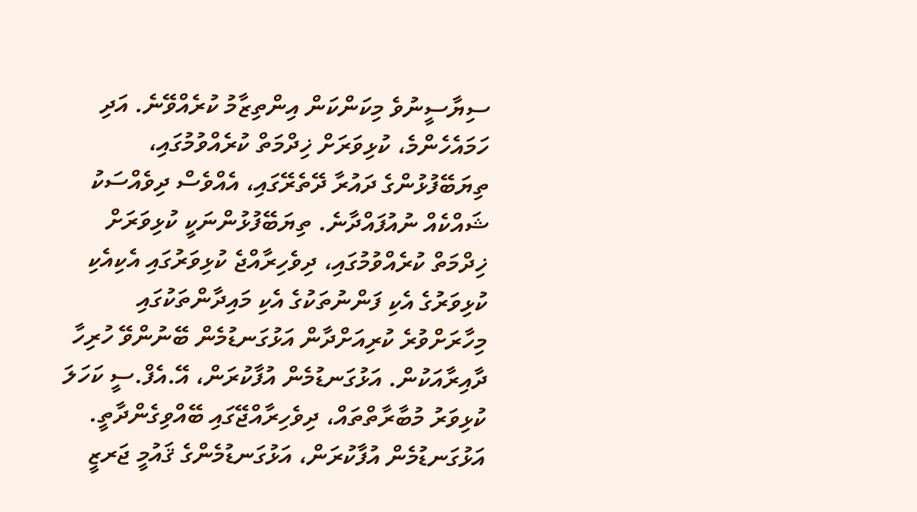ސިޔާސީނުވެ މިކަންކަން އިންތިޒާމު ކުރެއްވޭނެ. އަދި ހަމައެހެންމެ، ކުޅިވަރަށް ޚިދްމަތް ކުރެއްވުމުގައި، ތިޔަބޭފުޅުންގެ ދައުރާ ދޭތެރޭގައި، އެއްވެސް ދިވެއްސަކު ޝައްކެއް ނުއުފައްދާނެ. ތިޔަބޭފުޅުންނަކީ ކުޅިވަރަށް ޚިދްމަތް ކުރެއްވުމުގައި، ދިވެހިރާއްޖެ ކުޅިވަރުގައި އެކިއެކި ކުޅިވަރުގެ އެކި ފަންނުތަކުގެ އެކި މައިދާންތަކުގައި މިހާރަށްވުރެ ކުރިއަށްދާން އަޅުގަނޑުމެން ބޭނުންވޭ ހުރިހާ ދާއިރާއަކުން. އަޅުގަނޑުމެން އުފާކުރަން، އޭ.އެފް.ސީ ކަހަލަ ކުޅިވަރު މުބާރާތްތައް، ދިވެހިރާއްޖޭގައި ބޭއްވިގެންދާތީ. އަޅުގަނޑުމެން އުފާކުރަން، އަޅުގަނޑުމެންގެ ޤައުމީ ޖަރޒީ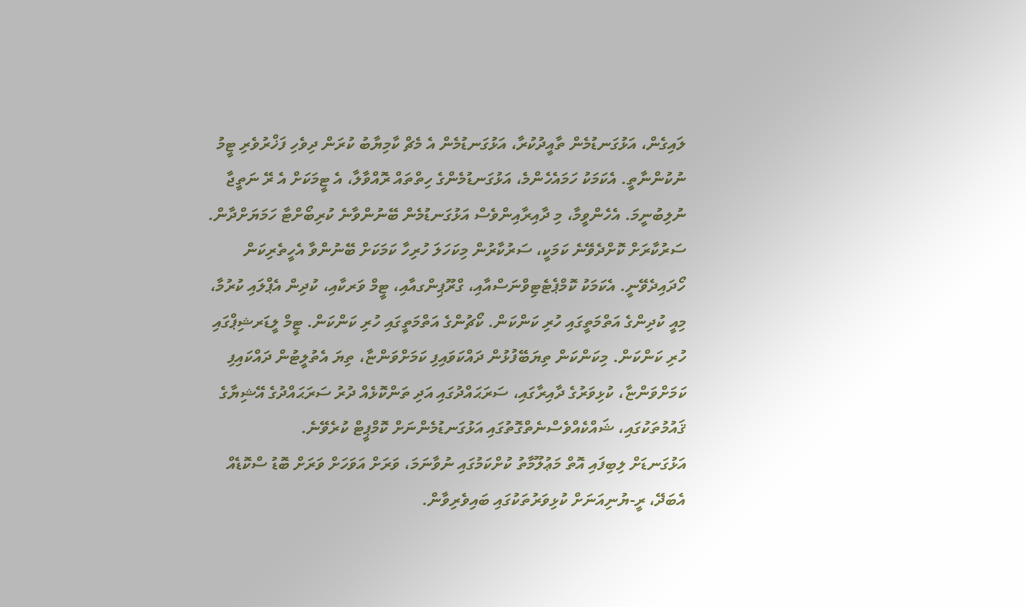ލައިގެން، އަޅުގަނޑުމެން ތާއީދުކުރާ، އަޅުގަނޑުމެން އެ މެޗް ކާމިޔާބު ކުރަން ދިވެހި ފަޚްރުވެރި ޓީމު ނުކުންނާތީ. އެކަމަކު ހަމައެހެންމެ، އަޅުގަނޑުމެންގެ ހިތްތައް ރޮއްވާލާ، އެ ޓީމަކަށް އެ ރޭ ނަތީޖާ ނުލިބުނީމަ. އެހެންވީމާ، މި ދާއިރާއިންވެސް އަޅުގަނޑުމެން ބޭނުންވާނެ ކުރިބޯށްޓާ ހަމަޔަށްދާން. ސަރުކާރަށް ކޮށްދެވޭނެ ކަމަކީ، ސަރުކާރުން މިކަހަލަ ހުރިހާ ކަމަކަށް ބޭނުންވާ އެހީތެރިކަން ހޯދައިދެވޭނީ. އެކަމަކު ކޮމްޕެޓެޓިވްނަސްއާއި، ގްރޫޕިންގއާއި، ޓީމް ވަރކާއި، ކުދިން އެޕްލައި ކުރުމާ، މިއީ ކުދިންގެ އަތްމަތީގައި ހުރި ކަންކަން. ކޯޗުންގެ އަތްމަތީގައި ހުރި ކަންކަން. ޓީމް ލީޑަރޝިޕްގައި ހުރި ކަންކަން. މިކަންކަން ތިޔަބޭފުޅުން ދައްކަވައިފި ކަމަށްވަންޏާ، ތިޔަ އެތުލީޓުން ދައްކައިފި ކަމަށްވަންޏާ، ކުޅިވަރުގެ ދާއިރާގައި، ސަރަޙައްދުގައި އަދި ތަންކޮޅެއް ދުރު ސަރަޙައްދުގެ އޭޝިޔާގެ ޤައުމުތަކުގައި، ޝައްކެއްވެސްނެތްގޮތުގައި އަޅުގަނޑުމެންނަށް ކޮމްޕީޓް ކުރެވޭނެ.
އަޅުގަނޑަށް ލިބިފައި އޮތް މަޢުލޫމާތު ކުށްކަމުގައި ނުވާނަމަ، ވަރަށް އަވަހަށް ވަރަށް ބޮޑު ސްކޮޑެއް އެބަދޭ، ރީ-ޔުނިއަނަށް ކުޅިވަރުތަކުގައި ބައިވެރިވާން.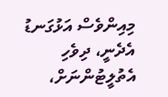މިއިންވެސް އަޅުގަނޑު އެދެނީ، ދިވެހި އެތުލީޓުންނަށް،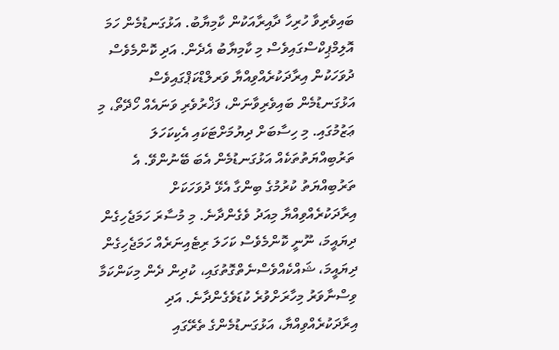ބައިވެރިވާ ހުރިހާ ދާއިރާއަކުން ކާމިޔާބު. އަޅުގަނޑުމެން ހަމަ އޮލިމްޕިކްސްގައިވެސް މި ކާމިޔާބު އެދެން. އަދި ކޮންމެވެސް ދުވަހަކުން އިރާދަކުރެއްވިއްޔާ ވަރލްޑްކަޕްގައިވެސް އަޅުގަނޑުމެން ބައިވެރިވާނަން، ފަޚްރުވެރި ވަނައެއް ހޯދޭތޯ، މި ޢަޒުމުގައި. މި ހިސާބަށް ދިޔުމަށްޓަކައި އެކިކަހަލަ ތަރުބިއްޔަތުތަކެއް އަޅުގަނޑުމެން އެބަ ބޭނުންވޭ. އެ ތަރުބިއްޔަތު ކުރުމުގެ ބިންގާ އެޅޭ ދުވަހަކަށް އިރާދަކުރެއްވިއްޔާ މިއަދު ވެގެންދާނެ. މި މުސާރަ ހަމަޖެހިގެން ދިޔައީމަ، ނޫނީ ކޮންމެވެސް ކަހަލަ ރިޓެއިނަރެއް ހަމަޖެހިގެން ދިޔައީމަ، ޝައްކެއްވެސްނެތްގޮތުގައި، ކުދިން ދެން މިކަންކަމާ ވިސްނާވަރު މިހާރަށްވުރެ ކުޑަވެގެންދާނެ. އަދި އިރާދަކުރެއްވިއްޔާ، އަޅުގަނޑުމެންގެ ތެރޭގައި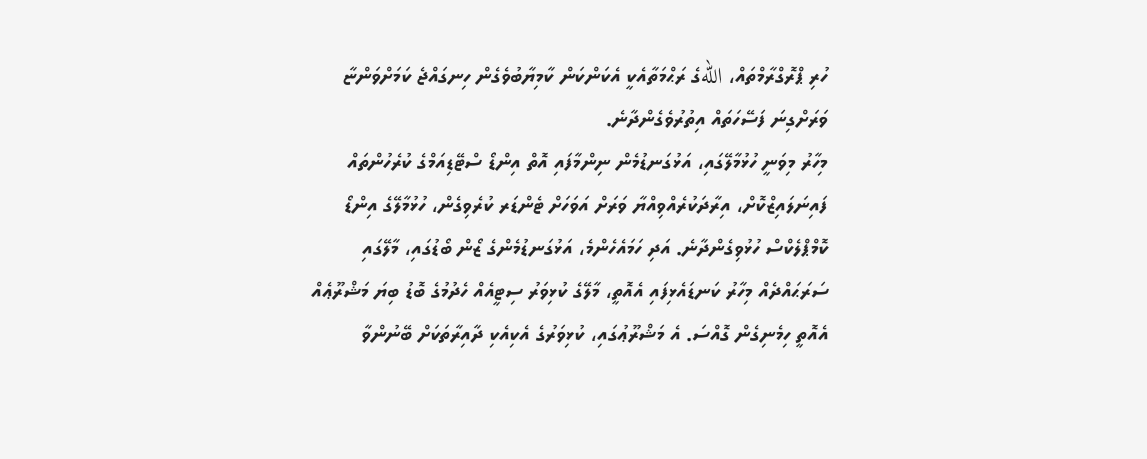ހުރި ޕްރޮގްރާމްތައް، اللهގެ ރަޙްމަތާއެކީ އެކަންކަން ކާމިޔާބުވެގެން ހިނގައްޖެ ކަމަށްވަންޏާ ވަރަށްގިނަ ފަސޭހަތައް އިތުރުވެގެންދާނެ.
މިހާރު މިވަނީ ހުޅުމާލޭގައި، އަޅުގަނޑުމެން ނިންމާފައި އޮތް އިންޑޯ ސްޓޭޑިއަމްގެ ކުރެހުންތައް ފައިނަލައިޒްކޮށް، އިރާދަކުރެއްވިއްޔާ ވަރަށް އަވަހަށް ޓެންޑަރ ކުރެވިގެން، ހުޅުމާލޭގެ އިންޑޯ ކޮމްޕްލެކްސް ހުޅުވިގެންދާނެ. އަދި ހަމައެހެންމެ، އަޅުގަނޑުމެންގެ ޒޯން ބޯޑުގައި، މާލޭގައި ސަރަޙައްދެއް މިހާރު ކަނޑައެޅިފައި އެއޮތީ، މާލޭގެ ކުޅިވަރު ސިޓީއެއް ހެދުމުގެ ބޮޑު ބިޔަ މަޝްރޫޢެއް އެއޮތީ ހިމެނިގެން ގޮއްސަ. އެ މަޝްރޫޢުގައި، ކުޅިވަރުގެ އެކިއެކި ދާއިރާތަކަށް ބޭނުންވާ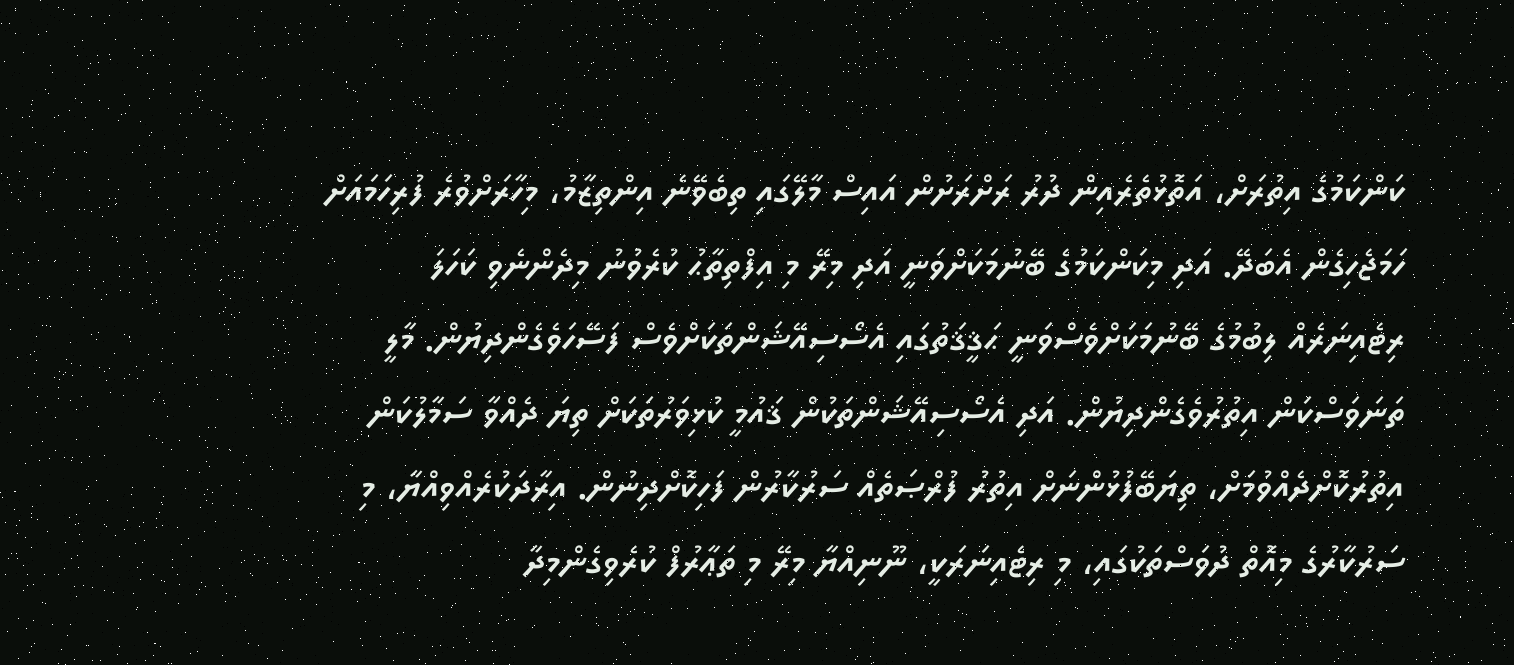ކަންކަމުގެ އިތުރަށް، އަތޮޅުތެރެއިން ދުރު ރަށްރަށުން އައިސް މާލޭގައި ތިބެވޭނެ އިންތިޒާމު، މިހާރަށްވުރެ ފުރިހަމައަށް ހަމަޖެހިގެން އެބަދޭ. އަދި މިކަންކަމުގެ ބޭނުމަކަށްވަނީ އަދި މިރޭ މި އިފްތިތާޙު ކުރެވުނު މިދެންނެވި ކަހަލަ ރިޓެއިނަރެއް ލިބުމުގެ ބޭނުމަކަށްވެސްވަނީ ޙަޤީޤަތުގައި އެސޯސިއޭޝަންތަކަށްވެސް ފަސޭހަވެގެންދިޔުން. މާލީ ތަނަވަސްކަން އިތުރުވެގެންދިޔުން. އަދި އެސޯސިއޭޝަންތަކުން ޤައުމީ ކުޅިވަރުތަކަށް ތިޔަ ދެއްވާ ސަމާލުކަން އިތުރުކޮށްދެއްވުމަށް، ތިޔަބޭފުޅުންނަށް އިތުރު ފުރްޞަތެއް ސަރުކާރުން ފަހިކޮށްދިނުން. އިރާދަކުރެއްވިއްޔާ، މި ސަރުކާރުގެ މިއޮތް ދުވަސްތަކުގައި، މި ރިޓެއިނަރަކީ، ނޫނިއްޔާ މިރޭ މި ތަޢާރުފް ކުރެވިގެންމިދާ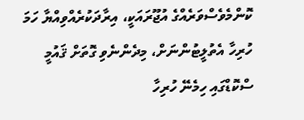ކޮންމެވެސްވަރެއްގެ އުޖޫރައަކީ، އިރާދަކުރެއްވިއްޔާ ހަމަ ހުރިހާ އެތުލީޓުންނަށް، މިދެންނެވި ގޮތަށް ޤައުމީ ސްކޮޑްގައި ހިމެނޭ ހުރިހާ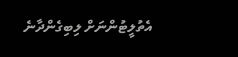އެތުލީޓުންނަށް ލިބިގެންދާނެ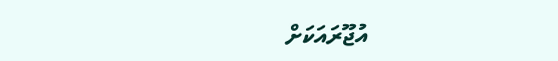އުޖޫރައަކަށް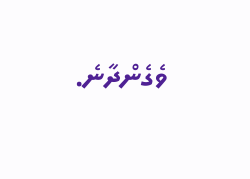ވެގެންދާނެ.